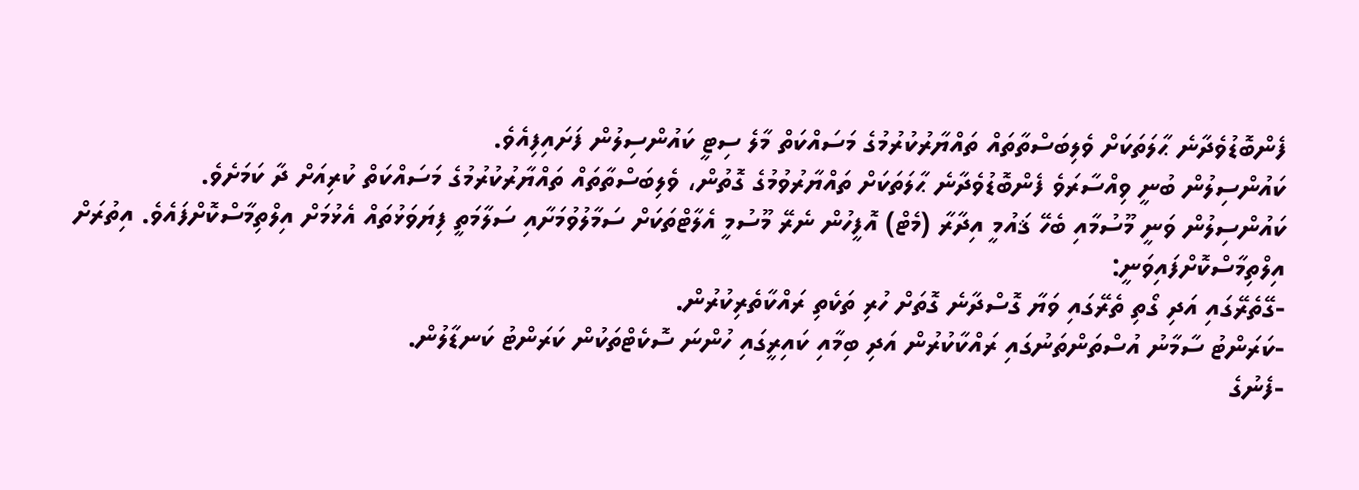ފެންބޮޑުވެދާނެ ޙާލަތަކަށް ވެލިބަސްތާތައް ތައްޔާރުކުރުމުގެ މަސައްކަތް މާލެ ސިޓީ ކައުންސިލުން ފަށައިފިއެވެ.
ކައުންސިލުން ބުނީ ވިއްސާރަވެ ފެންބޮޑުވެދާނެ ޙާލަތަކަށް ތައްޔާރުވުމުގެ ގޮތުން، ވެލިބަސްތާތައް ތައްޔާރުކުރުމުގެ މަސައްކަތް ކުރިއަށް ދާ ކަމަށެވެ.
ކައުންސިލުން ވަނީ މޫސުމާއި ބެހޭ ޤައުމީ އިދާރާ (މެޓް) އޮފީހުން ނެރޭ މޫސުމީ އެލާޓްތަކަށް ސަމާލުވުމަށާއި ސަލާމަތީ ފިޔަވަޅުތައް އެޅުމަށް އިލްތިމާސްކޮށްފައެވެ. އިތުރަށް އިލްތިމާސްކޮށްފައިވަނީ:
-ގޭތެރޭގައި އަދި ގޯތި ތެރޭގައި ވަޔާ ގޮސްދާނެ ގޮތަށް ހުރި ތަކެތި ރައްކާތެރިކުރުން.
-ކަރަންޓު ސާމާނު އުސްތަންތަނުގައި ރައްކާކުރުން އަދި ބިމާއި ކައިރީގައި ހުންނަ ސޮކެޓްތަކުން ކަރަންޓު ކަނޑާލުން.
-ފެނުގެ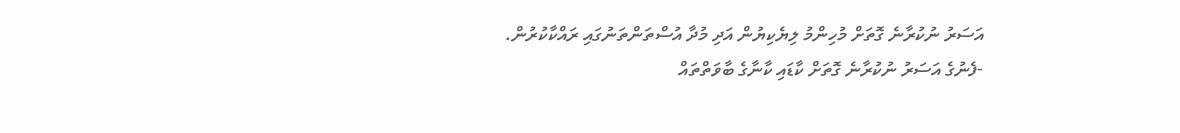އަސަރު ނުކުރާނެ ގޮތަށް މުހިންމު ލިޔެކިޔުން އަދި މުދާ އުސްތަންތަނުގައި ރައްކާކުރުން.
-ފެނުގެ އަސަރު ނުކުރާނެ ގޮތަށް ކާޑައި ކާނާގެ ބާވަތްތައް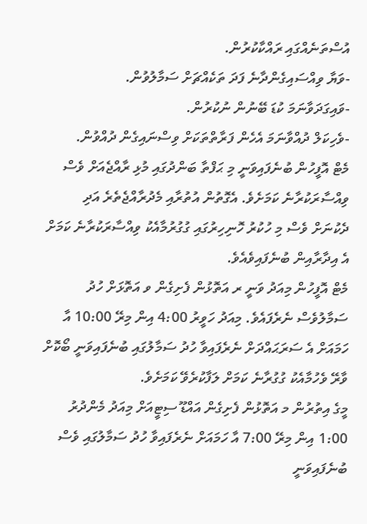އުސްތަނެއްގައި ރައްކާކުރުން.
-ވަޔާ ވިއްސައިގެންދާނެ ފަދަ ތަކެއްޗަށް ސަމާލުވުން.
-ވައިގަދަވާނަމަ ކުޑަ ބޭނުން ނުކުރުން.
-ވެހިކަލް ދުއްވާނަމަ އެހެން ފަރާތްތަކަށް ވިސްނައިގެން ދުއްވުން.
މެޓް އޮފީހުން ބުނެފައިވަނީ މި ޙަފްތާ ބަންދުގައި މުޅި ރާއްޖެއަށް ވެސް ވިއްސާރަކުރާނެ ކަމަށެވެ. އެގޮތުން އުތުރާއި މެދުރާއްޖެތެރެ އަދި ދެކުނަށް ވެސް މި ހުކުރު ހޮނިހިރުގައި ގުގުރުމާއެކު ވިއްސާރަކުރާނެ ކަމަށް އެ އިދާރާއިން ބުނެފައިވެއެވެ.
މެޓް އޮފީހުން މިއަދު ވަނީ ރ އަތޮޅުން ފެށިގެން ވ އަތޮޅަށް ހުދު ސަމާލުވެސް ނެރެފައެވެ. މިއަދު ހަވީރު 4:00 އިން މިރޭ 10:00 އާ ހަމައަށް އެ ސަރަޙައްދަށް ނެރެފައިވާ ހުދު ސަމާލުގައި ބުނެފައިވަނީ ބޯކޮށް ވާރޭ ވެހުމާއެކު ގުގުރާނެ ކަމަށް ލަފާކުރެވޭ ކަމަށެވެ.
މީގެ އިތުރުން މ އަތޮޅުން ފެށިގެން އައްޑޫ ސިޓީއަށް މިއަދު މެންދުރު 1:00 އިން މިރޭ 7:00 އާ ހަމައަށް ނެރެފައިވާ ހުދު ސަމާލުގައި ވެސް ބުނެފައިވަނީ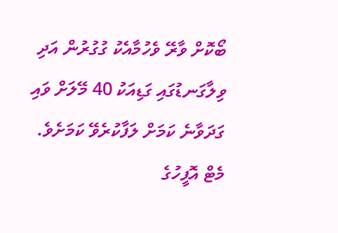ބޯކޮށް ވާރޭ ވެހުމާއެކު ގުގުރުން އަދި ވިލާގަނޑުގައި ގަޑިއަކު 40 މޭލަށް ވައި ގަދަވާނެ ކަމަށް ލަފާކުރެވޭ ކަމަށެވެ.
މެޓް އޮފީހުގެ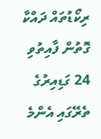ރިކޯޑުތައް ދައްކާ ގޮތުން ފާއިތުވި 24 ގަޑިއިރުގެ ތެރޭގައި އެންމެ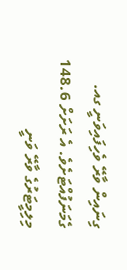ގިނައިން ވާރޭ ވެހިފައިވަނީ ގއ. ގެމަނަފުއްޓަށެވެ. އެ ރަށަށް 148.6 މިލިމީޓަރުގެ ވާރޭ ވަނީ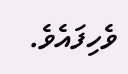ވެހިފައެވެ.